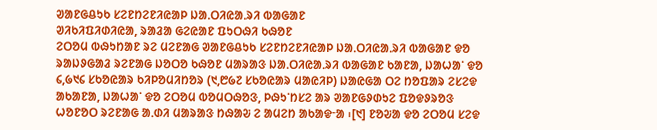ᱣᱟᱱᱜᱪᱩᱠ ᱥᱮᱱᱴᱮᱱᱤᱭᱟᱞ ᱡᱟᱹᱛᱤᱭᱟᱹᱨᱤ ᱵᱟᱜᱟᱱ
ᱣᱤᱠᱤᱯᱤᱰᱤᱭᱟ, ᱨᱟᱲᱟ ᱜᱮᱭᱟᱱ ᱯᱩᱛᱷᱤ ᱠᱷᱚᱱ
ᱮᱛᱚᱢ ᱵᱷᱩᱴᱟᱱ ᱨᱮ ᱢᱮᱱᱟᱜ ᱣᱟᱱᱜᱪᱩᱠ ᱥᱮᱱᱴᱮᱱᱤᱭᱟᱞ ᱡᱟᱹᱛᱤᱭᱟᱹᱨᱤ ᱵᱟᱜᱟᱱ ᱫᱚ ᱨᱟᱡᱽᱜᱟᱲ ᱨᱮᱱᱟᱜ ᱡᱚᱛᱚ ᱠᱷᱚᱱ ᱢᱟᱨᱟᱝ ᱡᱟᱹᱛᱤᱭᱟᱹᱨᱤ ᱵᱟᱜᱟᱱ ᱠᱟᱱᱟ, ᱡᱟᱦᱟᱸ ᱫᱚ ᱔,᱙᱑᱔ ᱥᱠᱚᱭᱟᱨ ᱠᱤᱞᱚᱢᱤᱴᱚᱨ (᱑,᱘᱙᱗ ᱥᱠᱚᱭᱟᱨ ᱢᱟᱭᱤᱞ) ᱡᱟᱭᱜᱟ ᱛᱮ ᱴᱚᱯᱟᱨ ᱮᱥᱮᱫ ᱟᱠᱟᱱᱟ, ᱡᱟᱦᱟᱸ ᱫᱚ ᱮᱛᱚᱢ ᱵᱚᱢᱛᱷᱚᱝ, ᱞᱷᱩᱸᱴᱥᱮ ᱟᱨ ᱣᱟᱱᱜᱽᱰᱩᱮ ᱯᱚᱫᱽᱨᱚᱝ ᱦᱚᱱᱚᱛ ᱨᱮᱱᱟᱜ ᱟᱹᱰᱤ ᱢᱟᱨᱟᱝ ᱴᱷᱟᱶ ᱮ ᱟᱢᱮᱴ ᱟᱠᱟᱫᱼᱟ ᱾[᱑] ᱱᱚᱶᱟ ᱫᱚ ᱮᱛᱚᱢ ᱥᱮᱫ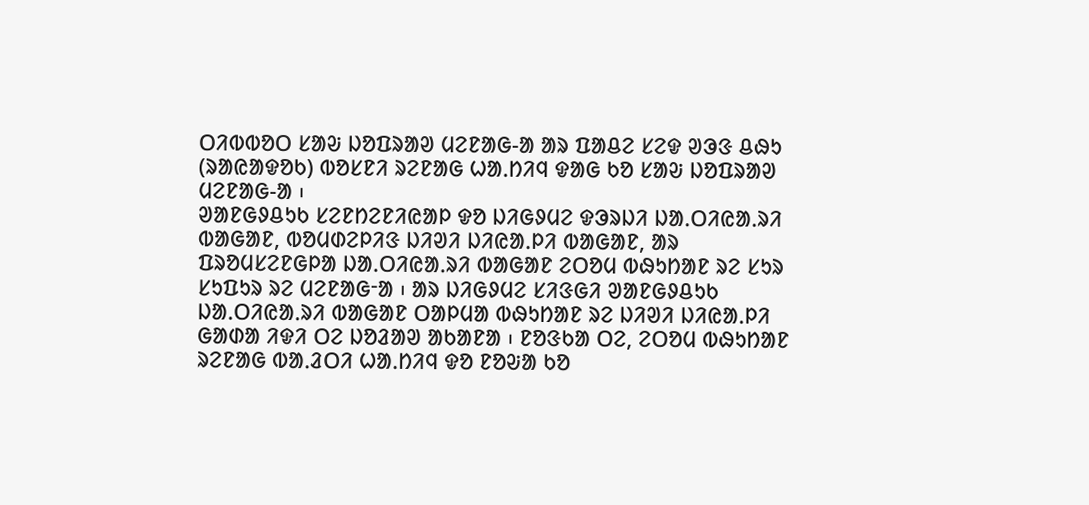ᱛᱤᱵᱵᱚᱛ ᱥᱟᱶ ᱡᱚᱯᱨᱟᱣ ᱢᱮᱱᱟᱜ-ᱟ ᱟᱨ ᱯᱟᱪᱮ ᱥᱮᱫ ᱣᱳᱝ ᱪᱷᱩ (ᱨᱟᱭᱟᱫᱚᱠ) ᱵᱚᱥᱱᱤ ᱨᱮᱱᱟᱜ ᱦᱟᱹᱴᱤᱧ ᱫᱟᱜ ᱠᱚ ᱥᱟᱶ ᱡᱚᱯᱨᱟᱣ ᱢᱮᱱᱟᱜ-ᱟ ᱾
ᱣᱟᱱᱜᱽᱪᱩᱠ ᱥᱮᱱᱴᱮᱱᱤᱭᱟᱞ ᱫᱚ ᱡᱤᱜᱽᱢᱮ ᱫᱳᱨᱡᱤ ᱡᱟᱹᱛᱤᱭᱟᱹᱨᱤ ᱵᱟᱜᱟᱱ, ᱵᱚᱢᱰᱮᱞᱤᱝ ᱡᱤᱣᱤ ᱡᱤᱭᱟᱹᱞᱤ ᱵᱟᱜᱟᱱ, ᱟᱨ ᱯᱨᱚᱢᱥᱮᱱᱜᱞᱟ ᱡᱟᱹᱛᱤᱭᱟᱹᱨᱤ ᱵᱟᱜᱟᱱ ᱮᱛᱚᱢ ᱵᱷᱩᱴᱟᱱ ᱨᱮ ᱥᱩᱨ ᱥᱩᱯᱩᱨ ᱨᱮ ᱢᱮᱱᱟᱜᱼᱟ ᱾ ᱟᱨ ᱡᱤᱜᱽᱢᱮ ᱥᱤᱝᱜᱤ ᱣᱟᱱᱜᱽᱪᱩᱠ ᱡᱟᱹᱛᱤᱭᱟᱹᱨᱤ ᱵᱟᱜᱟᱱ ᱛᱟᱞᱢᱟ ᱵᱷᱩᱴᱟᱱ ᱨᱮ ᱡᱤᱣᱤ ᱡᱤᱭᱟᱹᱞᱤ ᱜᱟᱰᱟ ᱤᱫᱤ ᱛᱮ ᱡᱚᱲᱟᱣ ᱟᱠᱟᱱᱟ ᱾ ᱱᱚᱝᱠᱟ ᱛᱮ, ᱮᱛᱚᱢ ᱵᱷᱩᱴᱟᱱ ᱨᱮᱱᱟᱜ ᱵᱟᱹᱲᱛᱤ ᱦᱟᱹᱴᱤᱧ ᱫᱚ ᱱᱚᱶᱟ ᱠᱚ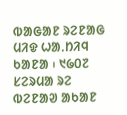ᱵᱟᱜᱟᱱ ᱨᱮᱱᱟᱜ ᱢᱤᱫ ᱦᱟᱹᱴᱤᱧ ᱠᱟᱱᱟ ᱾ ᱑᱙᱐᱗ ᱥᱮᱨᱢᱟ ᱨᱮ ᱵᱮᱱᱟᱣ ᱟᱠᱟᱱ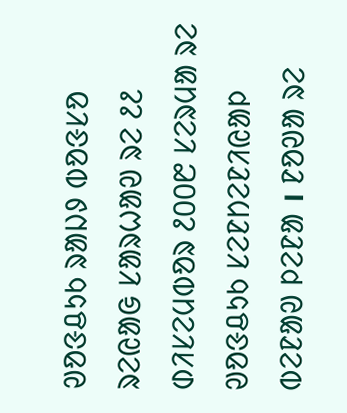ᱣᱚᱝᱪᱩᱠ ᱨᱟᱡᱽ ᱵᱚᱝᱥᱚ ᱨᱮᱭᱟᱜ ᱥᱟᱨᱦᱟᱣ ᱨᱮ ᱒᱒ ᱰᱤᱥᱮᱢᱵᱚᱨ ᱒᱐᱐᱘ ᱥᱮᱨᱢᱟ ᱨᱮ ᱣᱚᱝᱪᱩᱠ ᱥᱮᱱᱴᱮᱱᱤᱭᱟᱞ ᱵᱮᱱᱟᱣ ᱞᱮᱱᱟ । ᱱᱚᱣᱟ ᱨᱮ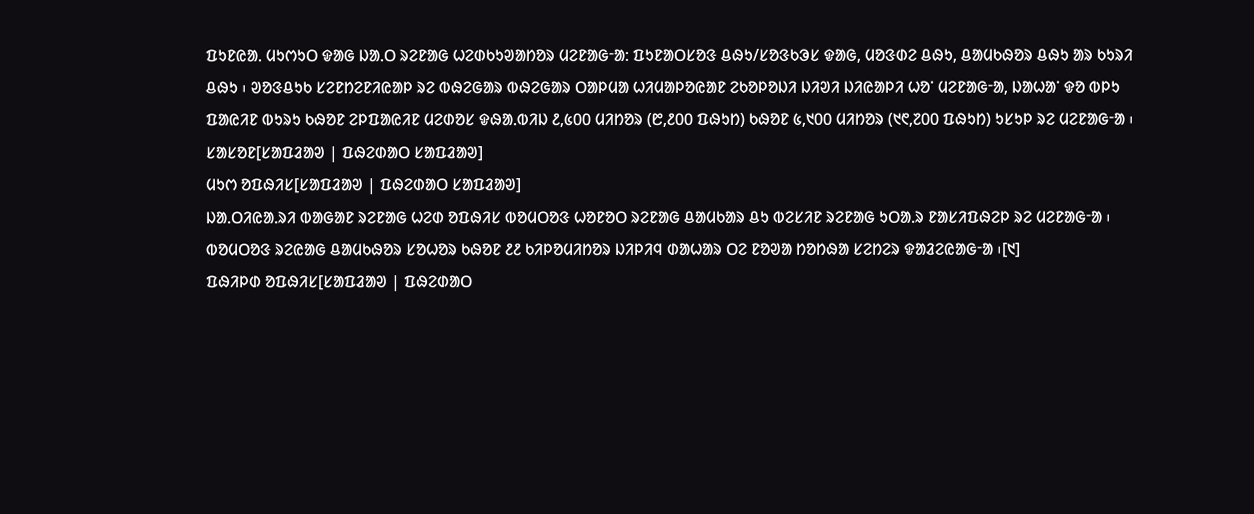ᱯᱩᱱᱭᱟᱹ ᱢᱩᱬᱩᱛ ᱫᱟᱜ ᱡᱟᱹᱛ ᱨᱮᱱᱟᱜ ᱦᱮᱰᱠᱩᱣᱟᱴᱚᱨ ᱢᱮᱱᱟᱜᱼᱟ: ᱯᱩᱱᱟᱛᱥᱚᱝ ᱪᱷᱩ/ᱥᱚᱝᱠᱳᱥ ᱫᱟᱜ, ᱢᱚᱝᱰᱮ ᱪᱷᱩ, ᱪᱟᱢᱠᱷᱚᱨ ᱪᱷᱩ ᱟᱨ ᱠᱩᱨᱤ ᱪᱷᱩ ᱾ ᱣᱚᱝᱪᱩᱠ ᱥᱮᱱᱴᱮᱱᱤᱭᱟᱞ ᱨᱮ ᱵᱷᱮᱜᱟᱨ ᱵᱷᱮᱜᱟᱨ ᱛᱟᱞᱢᱟ ᱦᱤᱢᱟᱞᱚᱭᱟᱱ ᱮᱠᱚᱞᱚᱡᱤ ᱡᱤᱣᱤ ᱡᱤᱭᱟᱞᱤ ᱦᱚᱸ ᱢᱮᱱᱟᱜᱼᱟ, ᱡᱟᱦᱟᱸ ᱫᱚ ᱵᱞᱩ ᱯᱟᱭᱤᱱ ᱵᱩᱨᱩ ᱠᱷᱚᱱ ᱮᱞᱯᱟᱭᱤᱱ ᱢᱮᱰᱚᱥ ᱫᱷᱟᱹᱵᱤᱡ ᱒,᱕᱐᱐ ᱢᱤᱴᱚᱨ (᱘,᱒᱐᱐ ᱯᱷᱩᱴ) ᱠᱷᱚᱱ ᱕,᱑᱐᱐ ᱢᱤᱴᱚᱨ (᱑᱖,᱗᱐᱐ ᱯᱷᱩᱴ) ᱩᱥᱩᱞ ᱨᱮ ᱢᱮᱱᱟᱜᱼᱟ ᱾
ᱥᱟᱥᱚᱱ[ᱥᱟᱯᱲᱟᱣ | ᱯᱷᱮᱰᱟᱛ ᱥᱟᱯᱲᱟᱣ]
ᱢᱩᱬ ᱚᱯᱷᱤᱥ[ᱥᱟᱯᱲᱟᱣ | ᱯᱷᱮᱰᱟᱛ ᱥᱟᱯᱲᱟᱣ]
ᱡᱟᱹᱛᱤᱭᱟᱹᱨᱤ ᱵᱟᱜᱟᱱ ᱨᱮᱱᱟᱜ ᱦᱮᱰ ᱚᱯᱷᱤᱥ ᱵᱚᱢᱛᱚᱝ ᱦᱚᱱᱚᱛ ᱨᱮᱱᱟᱜ ᱪᱟᱢᱠᱟᱨ ᱪᱩ ᱵᱮᱥᱤᱱ ᱨᱮᱱᱟᱜ ᱩᱛᱟᱹᱨ ᱱᱟᱥᱤᱯᱷᱮᱞ ᱨᱮ ᱢᱮᱱᱟᱜᱼᱟ ᱾ ᱵᱚᱢᱛᱚᱝ ᱨᱮᱭᱟᱜ ᱪᱟᱢᱠᱷᱚᱨ ᱥᱚᱦᱚᱨ ᱠᱷᱚᱱ ᱒᱒ ᱠᱤᱞᱚᱢᱤᱴᱚᱨ ᱡᱤᱞᱤᱧ ᱰᱟᱦᱟᱨ ᱛᱮ ᱱᱚᱣᱟ ᱴᱚᱴᱷᱟ ᱥᱮᱴᱮᱨ ᱫᱟᱲᱮᱭᱟᱜᱼᱟ ᱾[᱑]
ᱯᱷᱤᱞᱰ ᱚᱯᱷᱤᱥ[ᱥᱟᱯᱲᱟᱣ | ᱯᱷᱮᱰᱟᱛ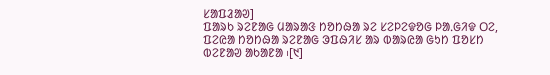ᱥᱟᱯᱲᱟᱣ]
ᱯᱟᱨᱠ ᱨᱮᱱᱟᱜ ᱢᱟᱨᱟᱝ ᱴᱚᱴᱷᱟ ᱨᱮ ᱥᱮᱞᱮᱫᱚᱜ ᱞᱟᱹᱜᱤᱫ ᱛᱮ, ᱯᱮᱭᱟ ᱴᱚᱴᱷᱟ ᱨᱮᱱᱟᱜ ᱳᱯᱷᱤᱥ ᱟᱨ ᱵᱟᱨᱭᱟ ᱜᱩᱴ ᱯᱚᱥᱴ ᱵᱮᱱᱟᱣ ᱟᱠᱟᱱᱟ ᱾[᱑]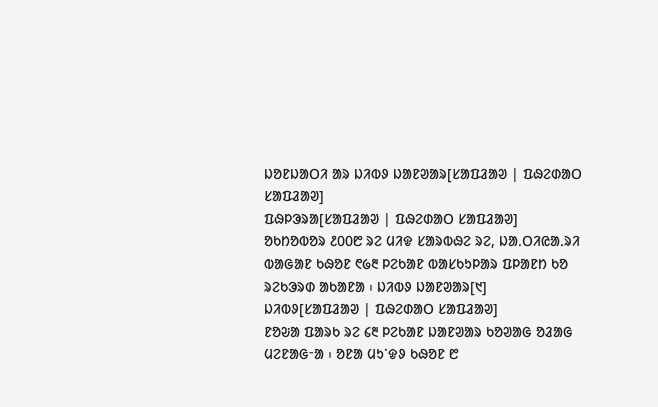ᱡᱚᱱᱡᱟᱛᱤ ᱟᱨ ᱡᱤᱵᱽ ᱡᱟᱱᱣᱟᱨ[ᱥᱟᱯᱲᱟᱣ | ᱯᱷᱮᱰᱟᱛ ᱥᱟᱯᱲᱟᱣ]
ᱯᱷᱞᱳᱨᱟ[ᱥᱟᱯᱲᱟᱣ | ᱯᱷᱮᱰᱟᱛ ᱥᱟᱯᱲᱟᱣ]
ᱚᱠᱴᱚᱵᱚᱨ ᱒᱐᱐᱘ ᱨᱮ ᱢᱤᱫ ᱥᱟᱨᱵᱷᱮ ᱨᱮ, ᱡᱟᱹᱛᱤᱭᱟᱹᱨᱤ ᱵᱟᱜᱟᱱ ᱠᱷᱚᱱ ᱖᱙᱓ ᱞᱮᱠᱟᱱ ᱵᱟᱥᱠᱩᱞᱟᱨ ᱯᱞᱟᱱᱴ ᱠᱚ ᱨᱮᱠᱳᱨᱰ ᱟᱠᱟᱱᱟ ᱾ ᱡᱤᱵᱽ ᱡᱟᱱᱣᱟᱨ[᱑]
ᱡᱤᱵᱽ[ᱥᱟᱯᱲᱟᱣ | ᱯᱷᱮᱰᱟᱛ ᱥᱟᱯᱲᱟᱣ]
ᱱᱚᱶᱟ ᱯᱟᱨᱠ ᱨᱮ ᱔᱓ ᱞᱮᱠᱟᱱ ᱡᱟᱱᱣᱟᱨ ᱠᱚᱣᱟᱜ ᱚᱲᱟᱜ ᱢᱮᱱᱟᱜᱼᱟ ᱾ ᱚᱱᱟ ᱢᱩᱸᱫᱽ ᱠᱷᱚᱱ ᱘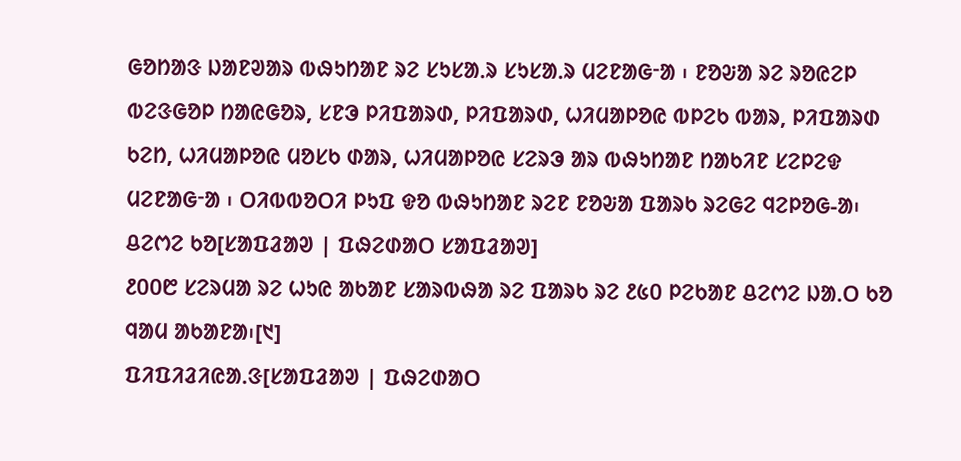ᱜᱚᱴᱟᱝ ᱡᱟᱱᱣᱟᱨ ᱵᱷᱩᱴᱟᱱ ᱨᱮ ᱥᱩᱥᱟᱹᱨ ᱥᱩᱥᱟᱹᱨ ᱢᱮᱱᱟᱜᱼᱟ ᱾ ᱱᱚᱶᱟ ᱨᱮ ᱨᱚᱭᱮᱞ ᱵᱮᱝᱜᱚᱞ ᱴᱟᱭᱜᱚᱨ, ᱥᱱᱳ ᱞᱤᱯᱟᱨᱰ, ᱞᱤᱯᱟᱨᱰ, ᱦᱤᱢᱟᱞᱚᱭ ᱵᱞᱮᱠ ᱵᱟᱨ, ᱞᱤᱯᱟᱨᱰ ᱠᱮᱴ, ᱦᱤᱢᱟᱞᱚᱭ ᱢᱚᱥᱠ ᱰᱟᱨ, ᱦᱤᱢᱟᱞᱚᱭ ᱥᱮᱨᱳ ᱟᱨ ᱵᱷᱩᱴᱟᱱ ᱴᱟᱠᱤᱱ ᱥᱮᱞᱮᱫ ᱢᱮᱱᱟᱜᱼᱟ ᱾ ᱛᱤᱵᱵᱚᱛᱤ ᱞᱩᱯ ᱫᱚ ᱵᱷᱩᱴᱟᱱ ᱨᱮᱱ ᱱᱚᱶᱟ ᱯᱟᱨᱠ ᱨᱮᱜᱮ ᱧᱮᱞᱚᱜ-ᱟ᱾
ᱪᱮᱬᱮ ᱠᱚ[ᱥᱟᱯᱲᱟᱣ | ᱯᱷᱮᱰᱟᱛ ᱥᱟᱯᱲᱟᱣ]
᱒᱐᱐᱘ ᱥᱮᱨᱢᱟ ᱨᱮ ᱦᱩᱭ ᱟᱠᱟᱱ ᱥᱟᱨᱵᱷᱟ ᱨᱮ ᱯᱟᱨᱠ ᱨᱮ ᱒᱕᱐ ᱞᱮᱠᱟᱱ ᱪᱮᱬᱮ ᱡᱟᱹᱛ ᱠᱚ ᱧᱟᱢ ᱟᱠᱟᱱᱟ᱾[᱑]
ᱯᱤᱯᱤᱲᱤᱭᱟᱹᱝ[ᱥᱟᱯᱲᱟᱣ | ᱯᱷᱮᱰᱟᱛ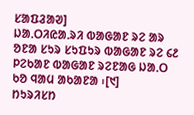ᱥᱟᱯᱲᱟᱣ]
ᱡᱟᱹᱛᱤᱭᱟᱹᱨᱤ ᱵᱟᱜᱟᱱ ᱨᱮ ᱟᱨ ᱚᱱᱟ ᱥᱩᱨ ᱥᱩᱯᱩᱨ ᱵᱟᱜᱟᱱ ᱨᱮ ᱔᱒ ᱞᱮᱠᱟᱱ ᱵᱟᱜᱟᱱ ᱨᱮᱱᱟᱜ ᱡᱟᱹᱛ ᱠᱚ ᱧᱟᱢ ᱟᱠᱟᱱᱟ ᱾[᱑]
ᱴᱩᱨᱤᱥᱴ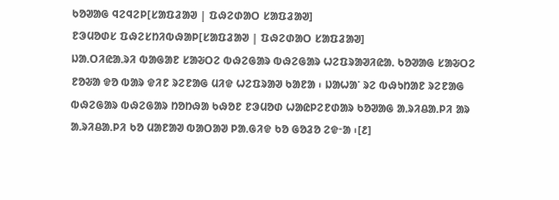ᱠᱚᱣᱟᱜ ᱧᱮᱧᱮᱞ[ᱥᱟᱯᱲᱟᱣ | ᱯᱷᱮᱰᱟᱛ ᱥᱟᱯᱲᱟᱣ]
ᱱᱳᱢᱚᱰᱥ ᱯᱷᱮᱥᱴᱤᱵᱷᱟᱞ[ᱥᱟᱯᱲᱟᱣ | ᱯᱷᱮᱰᱟᱛ ᱥᱟᱯᱲᱟᱣ]
ᱡᱟᱹᱛᱤᱭᱟᱹᱨᱤ ᱵᱟᱜᱟᱱ ᱥᱟᱶᱛᱮ ᱵᱷᱮᱜᱟᱨ ᱵᱷᱮᱜᱟᱨ ᱦᱮᱯᱨᱟᱣᱤᱭᱟᱹ ᱠᱚᱣᱟᱜ ᱥᱟᱶᱛᱮ ᱱᱚᱶᱟ ᱫᱚ ᱵᱟᱨ ᱫᱤᱱ ᱨᱮᱱᱟᱜ ᱢᱤᱫ ᱦᱮᱯᱨᱟᱣ ᱠᱟᱱᱟ ᱾ ᱡᱟᱦᱟᱸ ᱨᱮ ᱵᱷᱩᱴᱟᱱ ᱨᱮᱱᱟᱜ ᱵᱷᱮᱜᱟᱨ ᱵᱷᱮᱜᱟᱨ ᱴᱚᱴᱷᱟ ᱠᱷᱚᱱ ᱱᱳᱢᱚᱰ ᱦᱟᱭᱞᱮᱱᱰᱟᱨ ᱠᱚᱣᱟᱜ ᱟᱹᱨᱤᱪᱟᱹᱞᱤ ᱟᱨ ᱟᱹᱨᱤᱪᱟᱹᱞᱤ ᱠᱚ ᱢᱟᱱᱟᱣ ᱵᱟᱛᱟᱣ ᱞᱟᱹᱜᱤᱫ ᱠᱚ ᱜᱚᱲᱚ ᱮᱫᱼᱟ ᱾[᱒]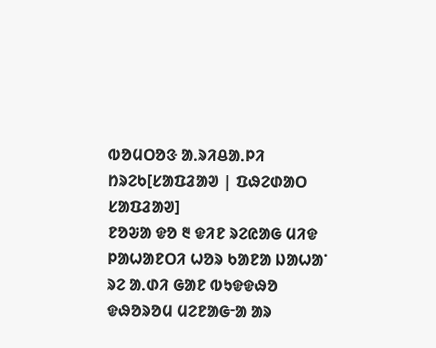ᱵᱚᱢᱛᱚᱝ ᱟᱹᱨᱤᱪᱟᱹᱞᱤ ᱴᱨᱮᱠ[ᱥᱟᱯᱲᱟᱣ | ᱯᱷᱮᱰᱟᱛ ᱥᱟᱯᱲᱟᱣ]
ᱱᱚᱶᱟ ᱫᱚ ᱓ ᱫᱤᱱ ᱨᱮᱭᱟᱜ ᱢᱤᱫ ᱞᱟᱦᱟᱱᱛᱤ ᱦᱚᱨ ᱠᱟᱱᱟ ᱡᱟᱦᱟᱸ ᱨᱮ ᱟᱹᱰᱤ ᱜᱟᱱ ᱵᱩᱫᱫᱷᱚ ᱫᱷᱚᱨᱚᱢ ᱢᱮᱱᱟᱜᱼᱟ ᱟᱨ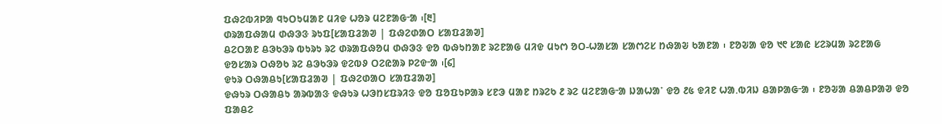ᱯᱷᱮᱵᱤᱞᱟ ᱧᱩᱛᱩᱢᱟᱱ ᱢᱤᱫ ᱦᱚᱨ ᱢᱮᱱᱟᱜᱼᱟ ᱾[᱓]
ᱰᱨᱟᱯᱷᱟᱢ ᱰᱷᱳᱝ ᱨᱩᱯ[ᱥᱟᱯᱲᱟᱣ | ᱯᱷᱮᱰᱟᱛ ᱥᱟᱯᱲᱟᱣ]
ᱪᱮᱛᱟᱱ ᱪᱳᱠᱳᱨ ᱵᱩᱨᱩ ᱨᱮ ᱰᱨᱟᱯᱷᱚᱢ ᱰᱷᱳᱝ ᱫᱚ ᱵᱷᱩᱴᱟᱱ ᱨᱮᱱᱟᱜ ᱢᱤᱫ ᱢᱩᱬ ᱚᱛ-ᱦᱟᱥᱟ ᱥᱟᱬᱮᱥ ᱴᱷᱟᱶ ᱠᱟᱱᱟ ᱾ ᱱᱚᱶᱟ ᱫᱚ ᱑᱖ ᱥᱟᱭ ᱥᱮᱨᱢᱟ ᱨᱮᱱᱟᱜ ᱫᱚᱥᱟᱨ ᱛᱷᱚᱠ ᱨᱮ ᱪᱳᱠᱳᱨ ᱫᱮᱵᱽ ᱛᱮᱭᱟᱨ ᱞᱮᱫᱼᱟ ᱾[᱔]
ᱫᱩᱨ ᱛᱷᱟᱪᱩ[ᱥᱟᱯᱲᱟᱣ | ᱯᱷᱮᱰᱟᱛ ᱥᱟᱯᱲᱟᱣ]
ᱫᱷᱩᱨ ᱛᱷᱟᱪᱩ ᱟᱨᱵᱟᱝ ᱫᱷᱩᱨ ᱦᱳᱴᱥᱯᱨᱤᱝ ᱫᱚ ᱯᱚᱯᱩᱞᱟᱨ ᱥᱱᱳ ᱢᱟᱱ ᱴᱨᱮᱠ ᱒ ᱨᱮ ᱢᱮᱱᱟᱜᱼᱟ ᱡᱟᱦᱟᱸ ᱫᱚ ᱒᱕ ᱫᱤᱱ ᱦᱟ.ᱵᱤᱡ ᱪᱟᱞᱟᱜᱼᱟ ᱾ ᱱᱚᱶᱟ ᱪᱟᱪᱞᱟᱣ ᱫᱚ ᱯᱟᱪᱮ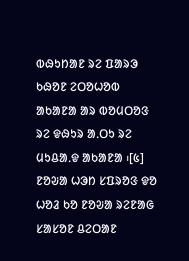ᱵᱷᱩᱴᱟᱱ ᱨᱮ ᱯᱟᱨᱳ ᱠᱷᱚᱱ ᱮᱛᱚᱦᱚᱵ ᱟᱠᱟᱱᱟ ᱟᱨ ᱵᱚᱢᱛᱚᱝ ᱨᱮ ᱫᱷᱩᱨ ᱟᱹᱛᱩ ᱨᱮ ᱢᱩᱪᱟᱹᱫ ᱟᱠᱟᱱᱟ ᱾[᱕] ᱱᱚᱶᱟ ᱦᱳᱴ ᱥᱯᱨᱚᱝ ᱫᱚ ᱦᱚᱲ ᱠᱚ ᱱᱚᱶᱟ ᱨᱮᱱᱟᱜ ᱥᱟᱥᱚᱱ ᱪᱮᱛᱟᱱ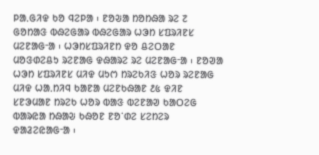ᱞᱟᱹᱜᱤᱫ ᱠᱚ ᱧᱮᱞᱟ ᱾ ᱱᱚᱶᱟ ᱴᱚᱴᱷᱟ ᱨᱮ ᱗ ᱜᱚᱴᱟᱝ ᱵᱷᱮᱜᱟᱨ ᱵᱷᱮᱜᱟᱨ ᱦᱳᱴ ᱥᱯᱨᱤᱱᱥ ᱢᱮᱱᱟᱜᱼᱟ ᱾ ᱦᱳᱴᱥᱯᱨᱤᱱᱴ ᱫᱚ ᱪᱮᱛᱟᱱ ᱢᱚᱝᱰᱮᱪᱩ ᱨᱮᱱᱟᱜ ᱫᱷᱟᱨᱮ ᱨᱮ ᱢᱮᱱᱟᱜᱼᱟ ᱾ ᱱᱚᱣᱟ ᱦᱳᱴ ᱥᱯᱨᱤᱱᱥ ᱢᱤᱫ ᱢᱩᱬ ᱴᱨᱮᱠᱤᱝ ᱦᱚᱨ ᱨᱮᱱᱟᱜ ᱢᱤᱫ ᱦᱟᱹᱴᱤᱧ ᱠᱟᱱᱟ ᱢᱮᱱᱠᱷᱟᱱ ᱒᱕ ᱫᱤᱱ ᱥᱱᱳᱢᱟᱱ ᱴᱨᱮᱠ ᱦᱚᱨ ᱵᱟᱝ ᱵᱮᱱᱟᱣ ᱠᱟᱛᱮᱜ ᱵᱟᱨᱭᱟ ᱴᱷᱟᱶ ᱠᱷᱚᱱ ᱱᱚᱸᱰᱮ ᱥᱮᱴᱮᱨ ᱫᱟᱲᱮᱭᱟᱜᱼᱟ ᱾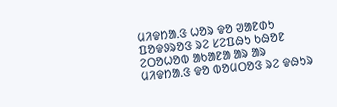ᱢᱤᱫᱴᱟᱹᱝ ᱦᱚᱨ ᱫᱚ ᱣᱟᱱᱰᱩ ᱯᱚᱫᱽᱨᱚᱝ ᱨᱮ ᱥᱮᱯᱷᱩ ᱠᱷᱚᱱ ᱮᱛᱚᱦᱚᱵ ᱟᱠᱟᱱᱟ ᱟᱨ ᱟᱨ ᱢᱤᱫᱴᱟᱹᱝ ᱫᱚ ᱵᱚᱢᱛᱚᱝ ᱨᱮ ᱫᱷᱩᱨ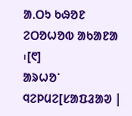ᱟᱹᱛᱩ ᱠᱷᱚᱱ ᱮᱛᱚᱦᱚᱵ ᱟᱠᱟᱱᱟ ᱾[᱖]
ᱟᱨᱦᱚᱸ ᱧᱮᱞᱢᱮ[ᱥᱟᱯᱲᱟᱣ |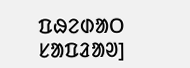ᱯᱷᱮᱰᱟᱛ ᱥᱟᱯᱲᱟᱣ]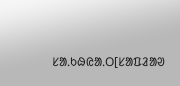ᱥᱟᱹᱠᱷᱭᱟᱹᱛ[ᱥᱟᱯᱲᱟᱣ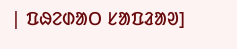| ᱯᱷᱮᱰᱟᱛ ᱥᱟᱯᱲᱟᱣ]